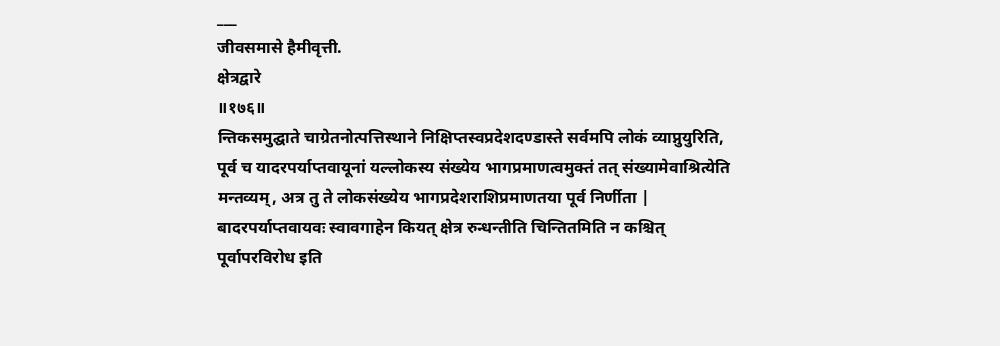___
जीवसमासे हैमीवृत्ती.
क्षेत्रद्वारे
॥१७६॥
न्तिकसमुद्घाते चाग्रेतनोत्पत्तिस्थाने निक्षिप्तस्वप्रदेशदण्डास्ते सर्वमपि लोकं व्याप्नुयुरिति, पूर्व च यादरपर्याप्तवायूनां यल्लोकस्य संख्येय भागप्रमाणत्वमुक्तं तत् संख्यामेवाश्रित्येति मन्तव्यम्, अत्र तु ते लोकसंख्येय भागप्रदेशराशिप्रमाणतया पूर्व निर्णीता | बादरपर्याप्तवायवः स्वावगाहेन कियत् क्षेत्र रुन्धन्तीति चिन्तितमिति न कश्चित् पूर्वापरविरोध इति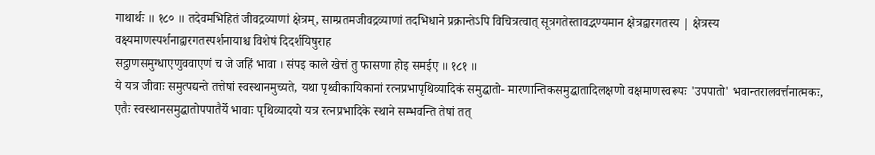गाथार्थः ॥ १८० ॥ तदेवमभिहितं जीवद्रव्याणां क्षेत्रम्, साम्प्रतमजीवद्रव्याणां तदभिधाने प्रक्रान्तेऽपि विचित्रत्वात् सूत्रगतेस्तावद्भण्यमान क्षेत्रद्वारगतस्य | क्षेत्रस्य वक्ष्यमाणस्पर्शनाद्वारगतस्पर्शनायाश्च विशेषं दिदर्शयिषुराह
सट्ठाणसमुग्धाएणुववाएणं च जे जहिं भावा । संपइ काले खेत्तं तु फासणा होइ समईए ॥ १८१ ॥
ये यत्र जीवाः समुत्पद्यन्ते तत्तेषां स्वस्थानमुच्यते, यथा पृथ्वीकायिकानां रत्नप्रभापृथिव्यादिकं समुद्घातो- मारणान्तिकसमुद्घातादिलक्षणो वक्षमाणस्वरूपः 'उपपातो' भवान्तरालवर्त्तनात्मकः, एतैः स्वस्थानसमुद्घातोपपातैर्ये भावाः पृथिव्यादयो यत्र रत्नप्रभादिके स्थाने सम्भवन्ति तेषां तत्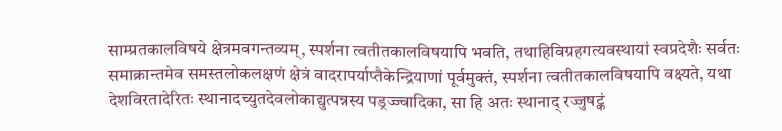साम्प्रतकालविषये क्षेत्रमवगन्तव्यम्, स्पर्शना त्वतीतकालविषयापि भवति, तथाहिविग्रहगत्यवस्थायां स्वप्रदेशैः सर्वतः समाक्रान्तमेव समस्तलोकलक्षणं क्षेत्रं वादरापर्याप्तैकेन्द्रियाणां पूर्वमुक्तं, स्पर्शना त्वतीतकालविषयापि वक्ष्यते, यथा देशविरतादेरितः स्थानादच्युतदेवलोकाद्युत्पन्नस्य पड्रज्ज्वादिका, सा हि अतः स्थानाद् रज्जुषट्कं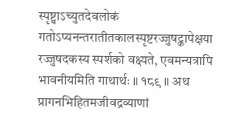स्पृष्ट्वाऽच्युतदेवलोकं गतोऽप्यनन्तरातीतकालस्पृष्टरज्जुषट्कापेक्षया रज्जुषदकस्य स्पर्शको वक्ष्यते, एवमन्यत्रापि भावनीयमिति गाथार्थः ॥ १८९ ॥ अथ प्रागनभिहितमजीवद्रव्याणां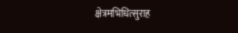क्षेत्रमभिधित्सुराह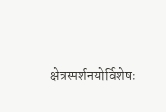क्षेत्रस्पर्शनयोर्विशेषः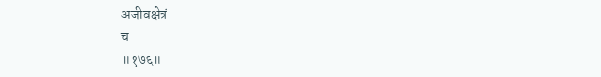अजीवक्षेत्रं
च
॥१७६॥